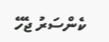ކެންސަރު ޖެހޭ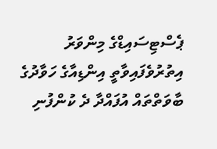ޕެސްޓިސައިޑްގެ މިންވަރު އިތުރުވެފައިވާތީ އިންޑިއާގެ ހަވާދުގެ ބާވަތްތައް އުފައްދާ ދެ ކުންފުނި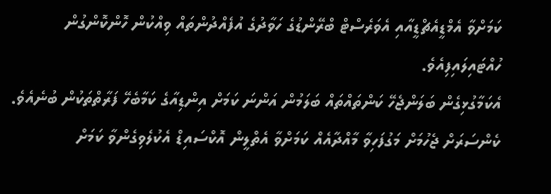ކަމަށްވާ އެމްޑީއެޗްޑީއާއި އެވަރެސްޓް ބްރޭންޑުގެ ހަވާދުގެ އުފެއްދުންތައް ވިއްކުން ހޮންކޮންގުން ހުއްޓައިލައިފިއެވެ.
އެކަމާގުޅިގެން ބަލަންޖެހޭ ކަންތައްތައް ބަލަމުން އަންނަ ކަމަށް އިންޑިއާގެ ކަމާބެހޭ ފަރާތްތަކުން ބުނެއެވެ.
ކެންސަރަށް ޖެހުމަށް މަގުފަހިވާ މާއްދާއެއް ކަމަށްވާ އެތްލީން އޮކްސައިޑް އެކުލެވިގެންވާ ކަމަށް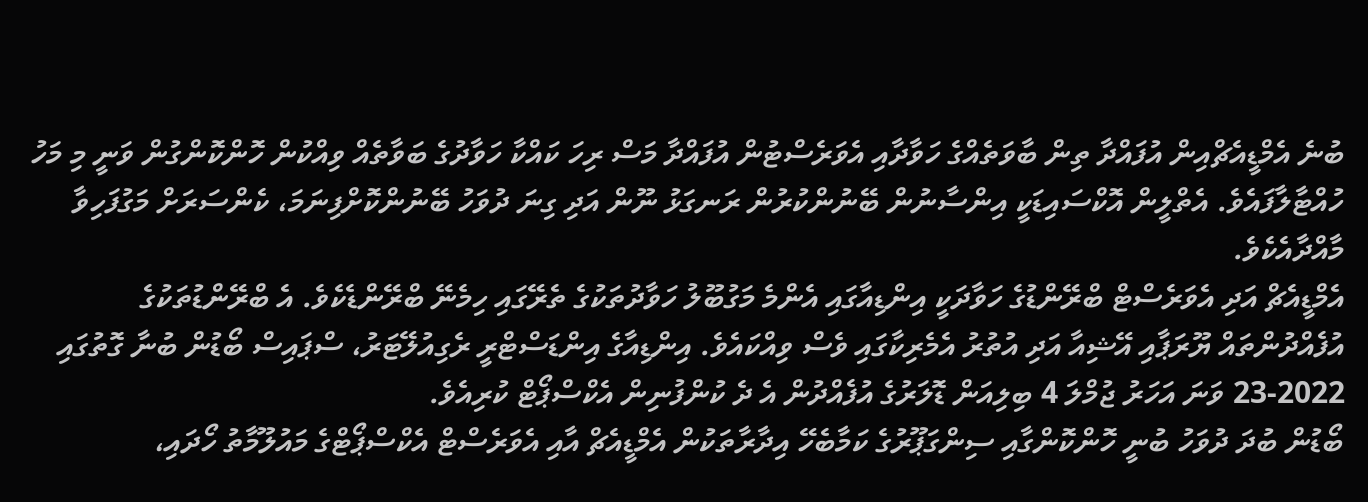ބުނެ އެމްޑީއެޗްއިން އުފައްދާ ތިން ބާވަތެއްގެ ހަވާދާއި އެވަރެސްޓުން އުފައްދާ މަސް ރިހަ ކައްކާ ހަވާދުގެ ބަވާތެއް ވިއްކުން ހޮންކޮންގުން ވަނީ މި މަހު ހުއްޓާލާފައެވެ. އެތްލީން އޮކްސައިޑަކީ އިންސާނުން ބޭނުންކުރުން ރަނގަޅު ނޫން އަދި ގިނަ ދުވަހު ބޭނުންކޮށްފިނަމަ، ކެންސަރަށް މަގުފަހިވާ މާއްދާއެކެވެ.
އެމްޑީއެޗް އަދި އެވަރެސްޓް ބްރޭންޑުގެ ހަވާދަކީ އިންޑިއާގައި އެންމެ މަގުބޫލު ހަވާދުތަކުގެ ތެރޭގައި ހިމެނޭ ބްރޭންޑެކެވެ. އެ ބްރޭންޑުތަކުގެ އުފެއްދުންތައް ޔޫރަޕާއި އޭޝިއާ އަދި އުތުރު އެމެރިކާގައި ވެސް ވިއްކައެވެ. އިންޑިއާގެ އިންޑަސްޓްރީ ރެގިއުލޭޓަރު، ސްޕައިސް ބޯޑުން ބުނާ ގޮތުގައި 2022-23 ވަނަ އަހަރު ޖުމްލަ 4 ބިލިއަން ޑޮލަރުގެ އުފެއްދުން އެ ދެ ކުންފުނިން އެކްސްޕޯޓް ކުރިއެވެ.
ބޯޑުން ބުދަ ދުވަހު ބުނީ ހޮންކޮންގާއި ސިންގަޕޫރުގެ ކަމާބެހޭ އިދާރާތަކުން އެމްޑީއެޗް އާއި އެވަރެސްޓް އެކްސްޕޯޓްގެ މައުލޫމާތު ހޯދައި،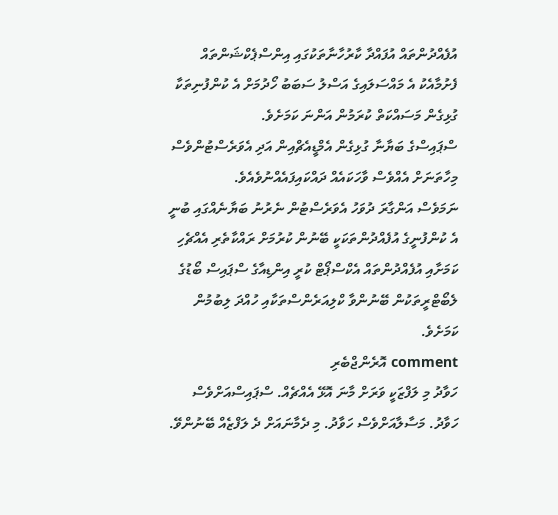އުފެއްދުންތައް އުފައްދާ ކާރުހާނާތަކުގައި އިންސްޕެކްޝަންތައް ފެށުމާއެކު އެ މައްސަލައިގެ އަސްލު ސަބަބު ހޯދުމަށް އެ ކުންފުނިތަކާ ގުޅިގެން މަސައްކަތް ކުރަމުން އަންނަ ކަމަށެވެ.
ސްޕައިސްގެ ބަޔާނާ ގުޅިގެން އެމްޑީއެޗްއިން އަދި އެވަރެސްޓުންވެސް މިހާތަނަށް އެއްވެސް ވާހަކައެއް ދައްކައިފައެއްނުވެއެވެ.
ނަމަވެސް އަންގާރަ ދުވަހު އެވަރެސްޓުން ނެރުނު ބަޔާނެއްގައި ބުނީ އެ ކުންފުނީގެ އުފެއްދުންތަކަކީ ބޭނުން ކުރުމަށް ރައްކާތެރި އެއްޗެހި ކަމަށާއި އުފެއްދުންތައް އެކްސްޕޯޓް ކުރީ އިންޑިއާގެ ސްޕައިސް ބޯޑުގެ ލެބޯޓްރީތަކުން ބޭނުންވާ ކްލިއަރެންސްތަކާއި ހުއްދަ ލިބުމުން ކަމަށެވެ.
comment އޮރެންޖްބެރި
ހަވާދު މި ލަފްޒަކީ ވަރަށް މާނަ އޮޅޭ އެއްޗެއް. ސްޕައިސްއަށްވެސް ހަވާދު. މަސާލާއަށްވެސް ހަވާދު. މި ދެމާނައަށް ދެ ލަފްޒެއް ބޭނުންވޭ.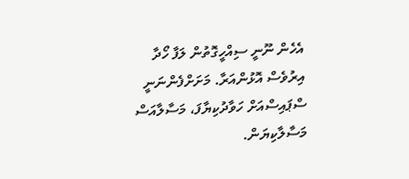އެހެން ނޫނީ ސިއްހީގޮތުން ލަފާ ހޯދާ އިރުވެސް އޮޅުންއަރާ. މަށަށްފެންނަނީ ސްޕައިސްއަށް ހަވާދުކިޔާފަ، މަސާލާއަސް މަސާލާކިޔަން.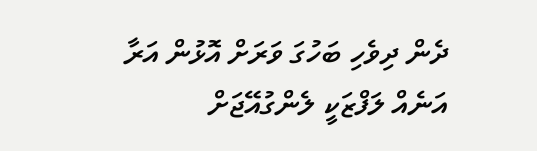ދެން ދިވެހި ބަހުގަ ވަރަށް އޮޅުން އަރާ އަނެއް ލަފްޒަކީ ލެންގުއޭޖަށް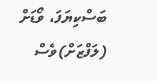ބަސްކިޔަފަ، ވޯޑަށް (ލަފްޒަށް)ވެސް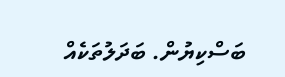ބަސްކިޔުން. ބަދަލުތަކެއް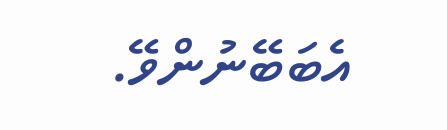އެބަބޭނުންވޭ.